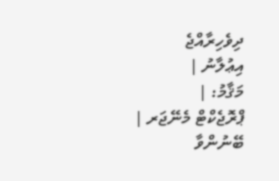ދިވެހިރާއްޖެ
އިޢުލާނު |
މަޤާމު: |
ޕްރޮޖެކްޓް މެނޭޖަރ |
ބޭނުންވާ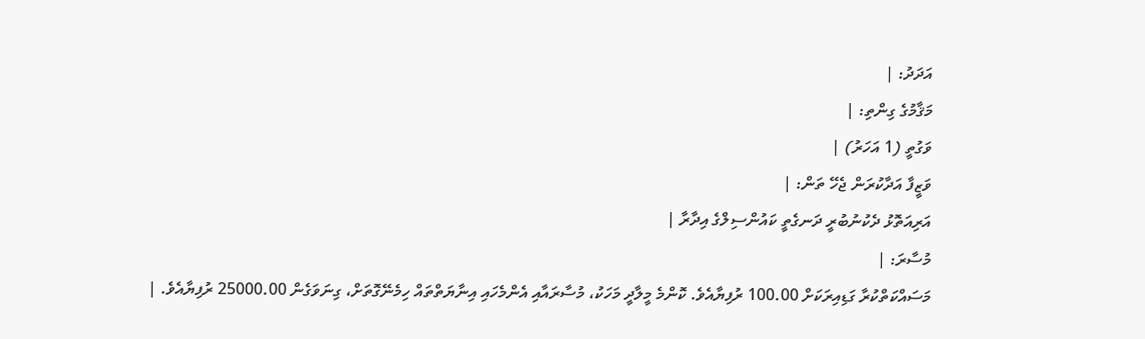އަދަދު: |
މަޤާމުގެ ގިންތި: |
ވަގުތީ (1 އަހަރު) |
ވަޒީފާ އަދާކުރަން ޖެހޭ ތަން: |
އަރިއަތޮޅު ދެކުނުބުރީ ދަނގެތީ ކައުންސިލްގެ އިދާރާ |
މުސާރަ: |
މަސައްކަތްކުރާ ގަޑިއިރަކަށް 100.00 ރުފިޔާއެވެ. ކޮންމެ މީލާދީ މަހަކު، މުސާރައާއި އެންމެހައި އިނާޔަތްތައް ހިމެނޭގޮތަށް، ގިނަވަގެން 25000.00 ރުފިޔާއެވެ. |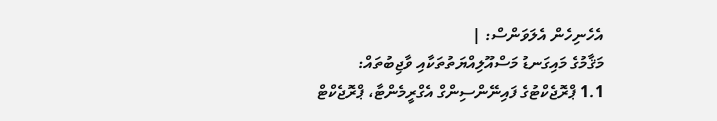އެހެނިހެން އެލަވަންސް: |
މަޤާމުގެ މައިގަނޑު މަސްއޫލިއްޔަތުތަކާއި ވާޖިބުތައް:
1.1 ޕްރޮޖެކްޓުގެ ފައިނޭންސިންގް އެގްރީމެންޓާ، ޕްރޮޖެކްޓް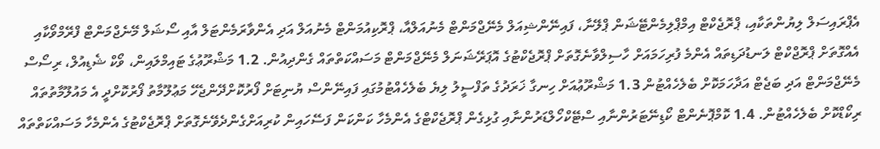އެޕްރައިސަލް ލިޔުންތަކާއި، ޕްރޮޖެކްޓް އިމްޕްލިމެންޓޭޝަން ޕްލޭނާ، ފައިނޭންޝިއަލް މެނޭޖްމަންޓް މެނުއަލްއާ، ޕްރޮކިއުމަންޓް މެނުއަލް އަދި އެންވާރަމެންޓަލް އާއި ސޯޝަލް މޭނެޖްމަންޓް ފްރޭމްވޯކާއި އެއްގޮތަށް ޕްރޮޖްކްޓް ލަނޑުދަޑިތައް އެންމެ ފުރިހަމައަށް ހާސިލްވާނެގޮތަށް ޕްރޮޖެކްޓުގެ އޮޕަރޭޝަނަލް މެނޭޖްމަންޓް މަސައްކަތްތައް ގެންދިއުން. 1.2 މަޝްރޫޢުގެ ޓައިމްލައިން، ވޯކް ޝެޑިއުލް، ރިސޯސް މެނޭޖްމަންޓް އަދި ބަޖެޓް އަދާހަމަކޮށް ބެލެހެއްޓުން 1.3 މަޝްރޫޢުއަށް ހިނގާ ޚަރަދުގެ ތަފްސީލު ލިޔެ ބެލެހެއްޓުމުގައި ފައިނޭންސް ޔުނިޓަށް ފޯރުކޮށްދޭންޖެހޭ މަޢުލޫމާތު ފޯރުކޮށްދީ އެ މައުލޫމާތުތައް ރިކޯޑްކޮށް ބެލެހެއްޓުން. 1.4 ކޮމްޕޮނެންޓް ކޯޑިނޭޓަރުންނާއި ސްޓޭކްހޯލްޑަރުންނާއި ގުޅިގެން ޕްރޮޖެކްޓްގެ އެންމެހާ ކަންކަން ފަސޭހައިން ކުރިއަށްގެންދެވޭނެގޮތަށް ޕްރޮޖެކްޓުގެ އެންމެހާ މަސައްކަތްތައް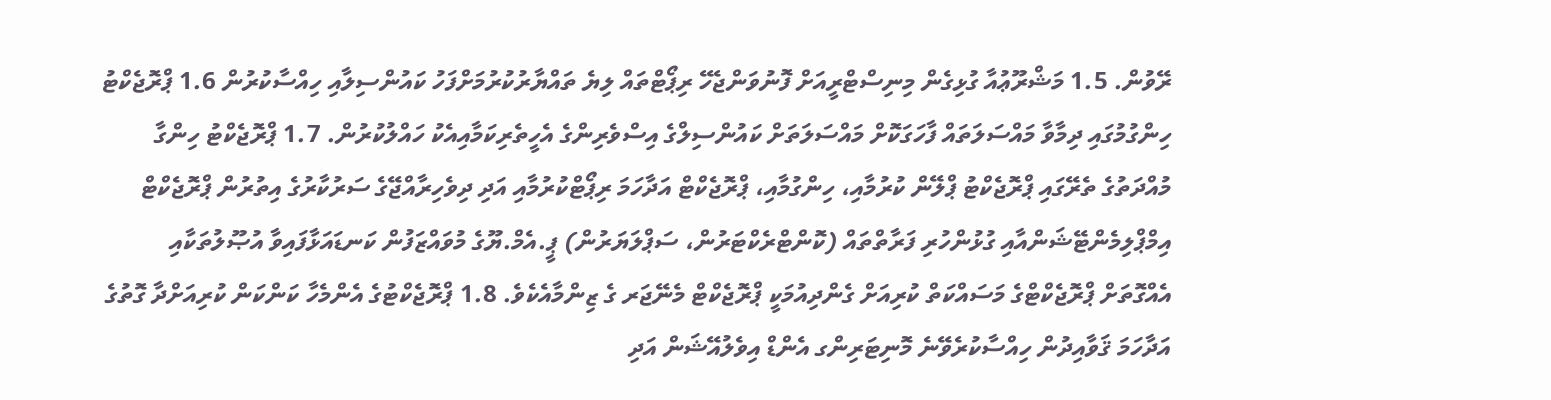ރޭވުން. 1.5 މަޝްރޫޢުއާ ގުޅިގެން މިނިސްޓްރީއަށް ފޮނުވަންޖެހޭ ރިޕޯޓްތައް ލިޔެ ތައްޔާރުކުރުމަށްފަހު ކައުންސިލާއި ހިއްސާކުރުން 1.6 ޕްރޮޖެކްޓު ހިންގުމުގައި ދިމާވާ މައްސަލަތައް ފާހަގަކޮށް މައްސަލަތަށް ކައުންސިލްގެ އިސްވެރިންގެ އެހީތެރިކަމާއިއެކު ހައްލުކުރުން. 1.7 ޕްރޮޖެކްޓު ހިންގާ މުއްދަތުގެ ތެރޭގައި ޕްރޮޖެކްޓު ޕްލޭން ކުރުމާއި، ހިންގުމާއި، ޕްރޮޖެކްޓް އަދާހަމަ ރިޕޯޓްކުރުމާއި އަދި ދިވެހިރާއްޖޭގެ ސަރުކާރުގެ އިތުރުން ޕްރޮޖެކްޓް އިމްޕްލިމެންޓޭޝަންއާއި ގުޅުންހުރި ފަރާތްތައް (ކޮންޓްރެކްޓަރުން، ސަޕްލަޔަރުން) ޕީ.އެމް.ޔޫގެ މުވައްޒަފުން ކަނޑައަޅާފައިވާ އުޞޫލުތަކާއި އެއްގޮތަށް ޕްރޮޖެކްޓްގެ މަސައްކަތް ކުރިއަށް ގެންދިއުމަކީ ޕްރޮޖެކްޓް މެނޭޖަރ ގެ ޒިންމާއެކެވެ. 1.8 ޕްރޮޖެކްޓުގެ އެންމެހާ ކަންކަން ކުރިއަށްދާ ގޮތުގެ އަދާހަމަ ޤަވާއިދުން ހިއްސާކުރެވޭނެ މޮނިޓަރިންގ އެންޑް އިވެލުއޭޝަން އަދި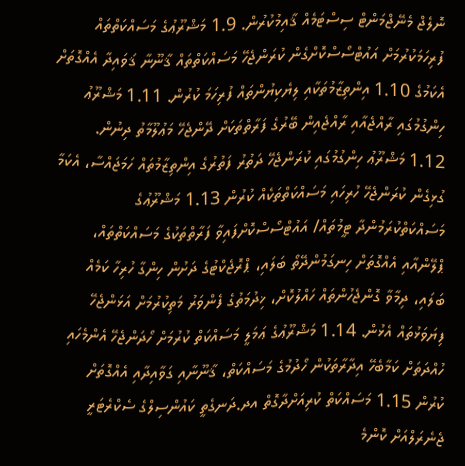ނޮލެޖް މެނޭޖްމަންޓް ސިސްޓަމެއް ޤާއިމުކުރުން. 1.9 މަޝްރޫޢުގެ މަސައްކަތްތައް ފުރިހަމަކުރުމަށް އައުޓްސޯސްކޮށްގެން ކުރަންޖެހޭ މަސައްކަތްތައް ޤާނޫނާ ޤަވައިދާ އެއްގޮތަށް އެކަމުގެ 1.10 އިންތިޒާމުތަކާއި ލިޔެކިޔުންތައް ފުރިހަމަ ކުރުން. 1.11 މަޝްރޫޢު ހިންގުމުގައި ރާއްޖެއާއި ރާއްޖެއިން ބޭރުގެ ފަރާތްތަކަށް ދޭންޖެހޭ މަޢުލޫމާތު ދިނުން. 1.12 މަޝްރޫޢު ހިންގުމުގައި ކުރަންޖެހޭ ދަތުރު ފަތުރުގެ އިންތިޒާމުތައް ހަމަޖައްސާ، އެކަމާ ގުޅިގެން ކުރަންޖެހޭ ހުރިހައި މަސައްކަތްތަކެއް ކުރުން 1.13 މަޝްރޫޢުގެ މަސައްކަތްކުރަމުންދާ ޓީމުތައް/ އައުޓްސޯސްކޮށްފައިވާ ފަރާތްތަކުގެ މަސައްކަތްތައް، ޕްލޭންއާއި އެއްގޮތަށް ހިނގަމުންދޭތޯ ބަލައި، ޕްރޮޖެކްޓުގެ ދަށުން ހިންގާ ހުރިހާ ކަމެއް ބަލައި، ދިމާވާ ގޮންޖެހުންތައް ހައްލުކޮށް، ޚިދުމަތުގެ ފެންވަރު މަތިކުރުމަށް އަޅަންޖެހޭ ފިޔަވަޅުތައް އެޅުން. 1.14 މަޝްރޫޢުގެ ޢަމަލީ މަސައްކަތް ކުރުމަށް ހޯދަންޖެހޭ އެންމެހައި ހުއްދަތަށް ކަމާބެހޭ އިދާރާތަކުން ހޯދުމުގެ މަސައްކަތް، ޤާނޫނާއި ގަވާއިދާއި އެއްގޮތަށް ކުރުން 1.15 މަސައްކަތް ކުރިއަށްދާގޮތް އދ.ދަނގެތީ ކައުންސިލްގެ ސެކްރެޓަރީ ޖެނެރަލްއަށް ކޮންމެ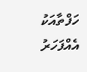ހަފްތާއަކު އެއްފަހަރު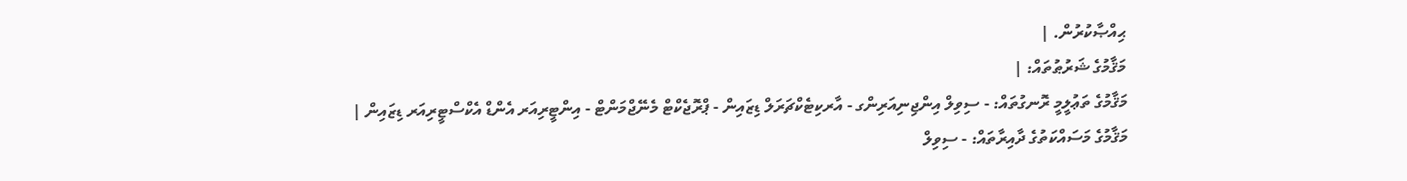ޙިއްޞާކުރުން. |
މަޤާމުގެ ޝަރުޠުތައް: |
މަޤާމުގެ ތަޢުލީމީ ރޮނގުތައް: - ސިވިލް އިންޖިނިއަރިންގ - އާރކިޓެކްޗަރަލް ޑިޒައިން - ޕްރޮޖެކްޓް މެނޭޖްމަންޓް - އިންޓީރިއަރ އެންޑް އެކްސްޓީރިއަރ ޑިޒައިން |
މަޤާމުގެ މަސައްކަތުގެ ދާއިރާތައް: - ސިވިލް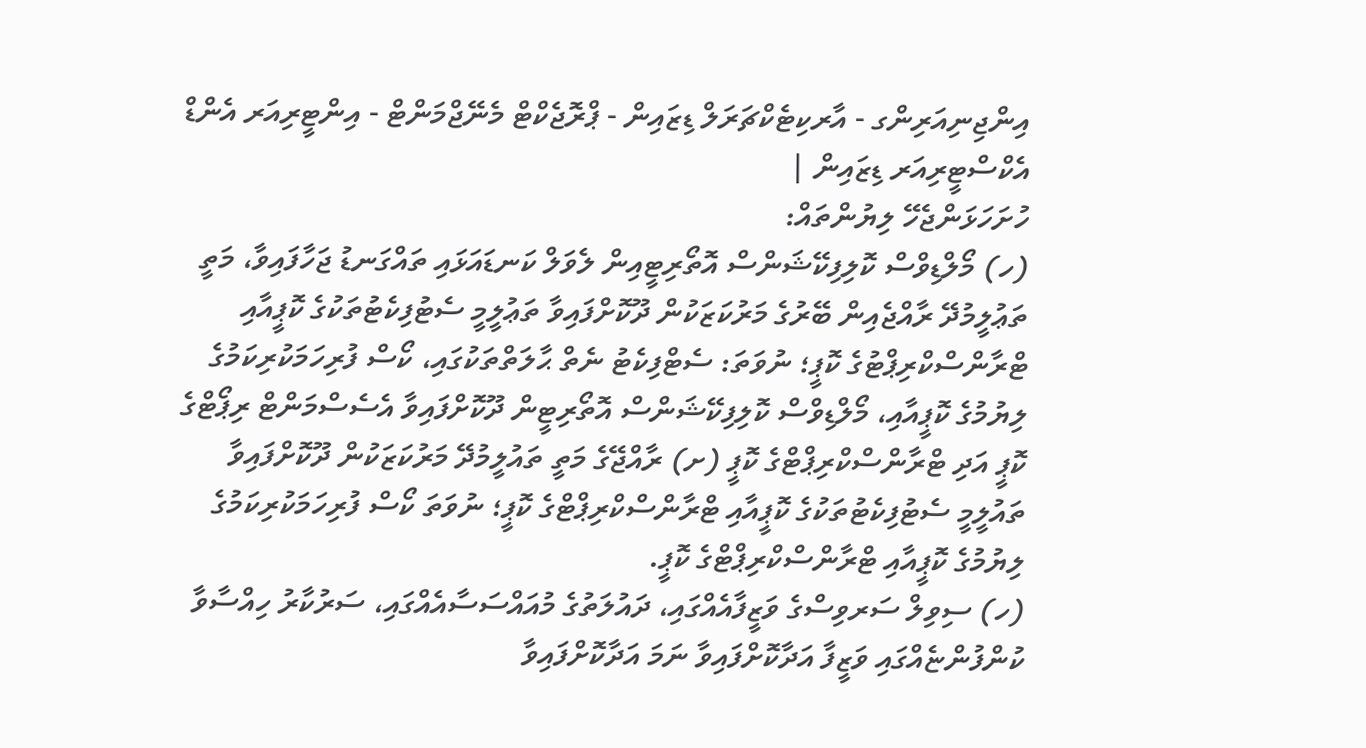އިންޖިނިއަރިންގ - އާރކިޓެކްޗަރަލް ޑިޒައިން - ޕްރޮޖެކްޓް މެނޭޖްމަންޓް - އިންޓީރިއަރ އެންޑް އެކްސްޓީރިއަރ ޑިޒައިން |
ހުށަހަޅަންޖެހޭ ލިޔުންތައް:
(ހ) މޯލްޑިވްސް ކޮލިފިކޭޝަންސް އޮތޯރިޓީއިން ލެވަލް ކަނޑައަޅައި ތައްގަނޑު ޖަހާފައިވާ، މަތީ ތަޢުލީމުދޭ ރާއްޖެއިން ބޭރުގެ މަރުކަޒަކުން ދޫކޮށްފައިވާ ތަޢުލީމީ ސެޓުފިކެޓުތަކުގެ ކޮޕީއާއި ޓްރާންސްކްރިޕްޓުގެ ކޮޕީ؛ ނުވަތަ: ސެޓްފިކެޓު ނެތް ޙާލަތްތަކުގައި، ކޯސް ފުރިހަމަކުރިކަމުގެ ލިޔުމުގެ ކޮޕީއާއި، މޯލްޑިވްސް ކޮލިފިކޭޝަންސް އޮތޯރިޓީން ދޫކޮށްފައިވާ އެސެސްމަންޓް ރިޕޯޓްގެ ކޮޕީ އަދި ޓްރާންސްކްރިޕްޓްގެ ކޮޕީ (ށ) ރާއްޖޭގެ މަތީ ތައުލީމުދޭ މަރުކަޒަކުން ދޫކޮށްފައިވާ ތައުލީމީ ސެޓުފިކެޓުތަކުގެ ކޮޕީއާއި ޓްރާންސްކްރިޕްޓްގެ ކޮޕީ؛ ނުވަތަ ކޯސް ފުރިހަމަކުރިކަމުގެ ލިޔުމުގެ ކޮޕީއާއި ޓްރާންސްކްރިޕްޓްގެ ކޮޕީ.
(ހ) ސިވިލް ސަރވިސްގެ ވަޒީފާއެއްގައި، ދައުލަތުގެ މުއައްސަސާއެއްގައި، ސަރުކާރު ހިއްސާވާ ކުންފުންޏެއްގައި ވަޒީފާ އަދާކޮށްފައިވާ ނަމަ އަދާކޮށްފައިވާ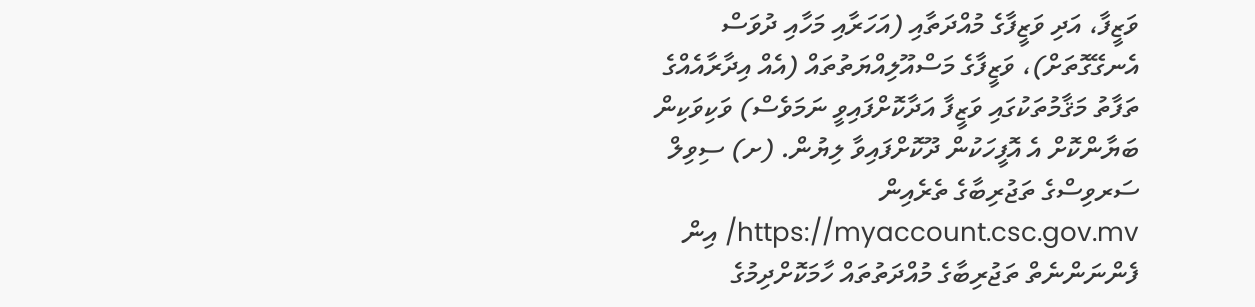ވަޒީފާ، އަދި ވަޒީފާގެ މުއްދަތާއި (އަހަރާއި މަހާއި ދުވަސް އެނގޭގޮތަށް)، ވަޒީފާގެ މަސްއޫލިއްޔަތުތައް (އެއް އިދާރާއެއްގެ ތަފާތު މަޤާމުތަކުގައި ވަޒީފާ އަދާކޮށްފައިވީ ނަމަވެސް) ވަކިވަކިން ބަޔާންކޮށް އެ އޮފީހަކުން ދޫކޮށްފައިވާ ލިޔުން. (ށ) ސިވިލް ސަރވިސްގެ ތަޖުރިބާގެ ތެރެއިން https://myaccount.csc.gov.mv/ އިން ފެންނަންނެތް ތަޖުރިބާގެ މުއްދަތުތައް ހާމަކޮށްދިމުގެ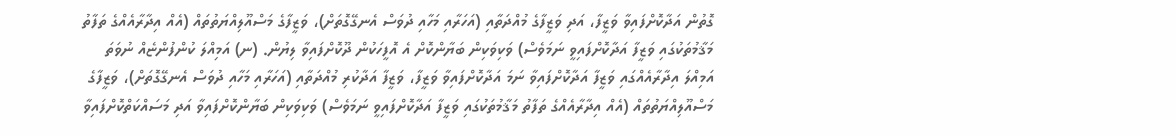ގޮތުން އަދާކޮށްފައިވާ ވަޒީފާ، އަދި ވަޒީފާގެ މުއްދަތާއި (އަހަރާއި މަހާއި ދުވަސް އެނގޭގޮތަށް)، ވަޒީފާގެ މަސްއޫލިއްޔަތުތައް (އެއް އިދާރާއެއްގެ ތަފާތު މަޤާމުތަކުގައި ވަޒީފާ އަދާކޮށްފައިވީ ނަމަވެސް) ވަކިވަކިން ބަޔާންކޮށް އެ އޮފީހަކުން ދޫކޮށްފައިވާ ލިޔުން. (ނ) އަމިއްލަ ކުންފުންޏެއް ނުވަތަ އަމިއްލަ އިދާރާއެއްގައި ވަޒީފާ އަދާކޮށްފައިވާ ނަމަ އަދާކޮށްފައިވާ ވަޒީފާ، ވަޒީފާ އަދާކުރި މުއްދަތާއި (އަހަރާއި މަހާއި ދުވަސް އެނގޭގޮތަށް)، ވަޒީފާގެ މަސްއޫލިއްޔަތުތައް (އެއް އިދާރާއެއްގެ ތަފާތު މަޤާމުތަކުގައި ވަޒީފާ އަދާކޮށްފައިވީ ނަމަވެސް) ވަކިވަކިން ބަޔާންކޮށްފައިވާ އަދި މަސައްކަތްކޮށްފައިވާ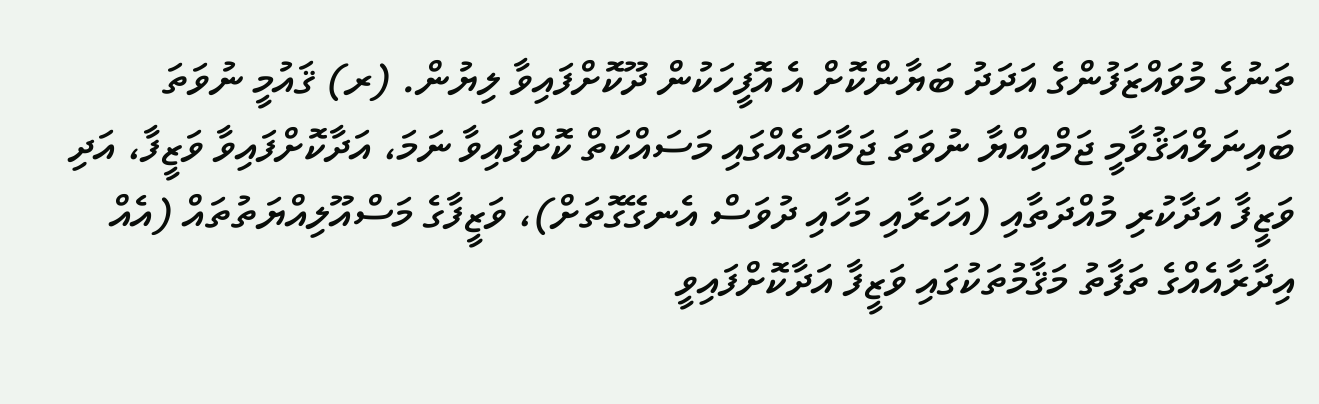ތަނުގެ މުވައްޒަފުންގެ އަދަދު ބަޔާންކޮށް އެ އޮފީހަކުން ދޫކޮށްފައިވާ ލިޔުން. (ރ) ޤައުމީ ނުވަތަ ބައިނަލްއަޤުވާމީ ޖަމްއިއްޔާ ނުވަތަ ޖަމާއަތެއްގައި މަސައްކަތް ކޮށްފައިވާ ނަމަ، އަދާކޮށްފައިވާ ވަޒީފާ، އަދި ވަޒީފާ އަދާކުރި މުއްދަތާއި (އަހަރާއި މަހާއި ދުވަސް އެނގޭގޮތަށް)، ވަޒީފާގެ މަސްއޫލިއްޔަތުތައް (އެއް އިދާރާއެއްގެ ތަފާތު މަޤާމުތަކުގައި ވަޒީފާ އަދާކޮށްފައިވީ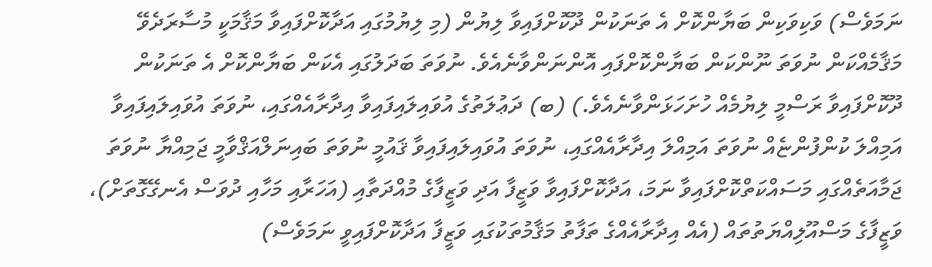ނަމަވެސް) ވަކިވަކިން ބަޔާންކޮށް އެ ތަނަކުން ދޫކޮށްފައިވާ ލިޔުން (މި ލިޔުމުގައި އަދާކޮށްފައިވާ މަޤާމަކީ މުސާރަދެވޭ މަޤާމެއްކަން ނުވަތަ ނޫންކަން ބަޔާންކޮށްފައި އޮންނަންވާނެއެވެ. ނުވަތަ ބަދަލުގައި އެކަން ބަޔާންކޮށް އެ ތަނަކުން ދޫކޮށްފައިވާ ރަސްމީ ލިޔުމެއް ހުށަހަޅަންވާނެއެވެ.) (ބ) ދަޢުލަތުގެ އުވައިލައިފައިވާ އިދާރާއެއްގައި، ނުވަތަ އުވައިލައިފައިވާ އަމިއްލަ ކުންފުންޏެއް ނުވަތަ އަމިއްލަ އިދާރާއެއްގައި، ނުވަތަ އުވައިލައިފައިވާ ޤައުމީ ނުވަތަ ބައިނަލްއަޤްވާމީ ޖަމިއްޔާ ނުވަތަ ޖަމާއަތެއްގައި މަސައްކަތްކޮށްފައިވާ ނަމަ، އަދާކޮށްފައިވާ ވަޒީފާ އަދި ވަޒީފާގެ މުއްދަތާއި (އަހަރާއި މަހާއި ދުވަސް އެނގޭގޮތަށް)، ވަޒީފާގެ މަސްއޫލިއްޔަތުތައް (އެއް އިދާރާއެއްގެ ތަފާތު މަޤާމުތަކުގައި ވަޒީފާ އަދާކޮށްފައިވީ ނަމަވެސް)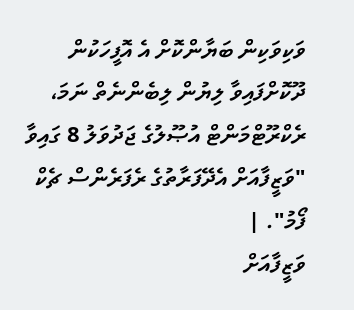ވަކިވަކިން ބަޔާންކޮށް އެ އޮފީހަކުން ދޫކޮށްފައިވާ ލިޔުން ލިބެންނެތް ނަމަ، ރެކްރޫޓްމަންޓް އުޞޫލުގެ ޖަދުވަލު 8 ގައިވާ "ވަޒީފާއަށް އެދޭފަރާތުގެ ރެފަރެންސް ޗެކް ފޯމު". |
ވަޒީފާއަށް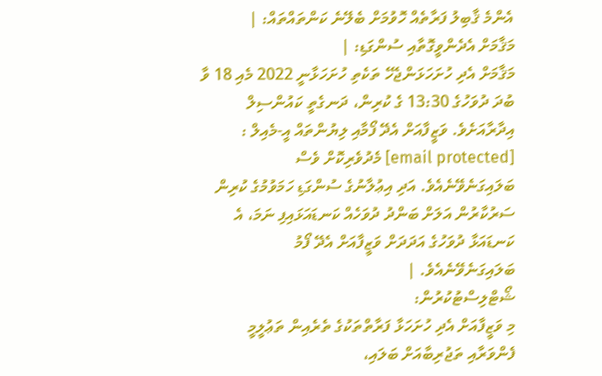އެންމެ ޤާބިލު ފަރާތެއް ހޮވުމަށް ބެލޭނެ ކަންތައްތައް: |
މަޤާމަށް އެދެންވީގޮތާއި ސުންގަޑި: |
މަޤާމަށް އެދި ހުށަހަޅަންޖެހޭ ތަކެތި ހުށަހަޅާނީ 2022 މެއި 18 ވާ ބުދަ ދުވަހުގެ 13:30 ގެ ކުރިން، ދަނގެތީ ކައުންސިލް އިދާރާއަށެވެ. ވަޒީފާއަށް އެދޭ ފޯމާއި ލިޔުންތައް އީ-މެއިލް : [email protected] މެދުވެރިކޮށް ވެސް ބަލައިގަނެވޭނެއެވެ. އަދި އިޢުލާނުގެ ސުންގަޑި ހަމަވުމުގެ ކުރިން ސަރުކާރުން އަލަށް ބަންދު ދުވަހެއް ކަނޑައަޅައިފި ނަމަ، އެ ކަނޑައަޅާ ދުވަހުގެ އަދަދަށް ވަޒީފާއަށް އެދޭ ފޯމު ބަލައިގަނެވޭނެއެވެ. |
ޝޯޓްލިސްޓުކުރުން:
މި ވަޒީފާއަށް އެދި ހުށަހަޅާ ފަރާތްތަކުގެ ތެރެއިން ތަޢުލީމީ ފެންވަރާއި ތަޖުރިބާއަށް ބަލައި،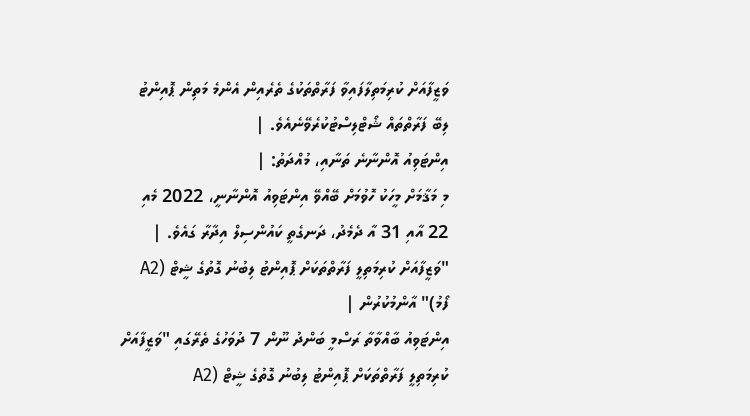ވަޒީފާއަށް ކުރިމަތިލާފައިވާ ފަރާތްތަކުގެ ތެރެއިން އެންމެ މަތިން ޕޮއިންޓު ލިބޭ ފަރާތްތައް ޝޯޓްލިސްޓުކުރެވޭނެއެވެ. |
އިންޓަވިއު އޮންނާނެ ތަނާއި، މުއްދަތު: |
މި މަޤާމަށް މީހަކު ހޮވުމަށް ބޭއްވޭ އިންޓަވިއު އޮންނާނީ، 2022 މެއި 22 އާއި 31 އާ ދެމެދު، ދަނގެތީ ކައުންސިލް އިދާރާ ގައެވެ. |
"ވަޒީފާއަށް ކުރިމަތިލީ ފަރާތްތަކަށް ޕޮއިންޓު ލިބުނު ގޮތުގެ ޝީޓް (A2 ފޯމު)" އާންމުކުރުން |
އިންޓަވިއު ބާއްވާތާ ރަސްމީ ބަންދު ނޫން 7 ދުވަހުގެ ތެރޭގައި "ވަޒީފާއަށް ކުރިމަތިލީ ފަރާތްތަކަށް ޕޮއިންޓު ލިބުނު ގޮތުގެ ޝީޓް (A2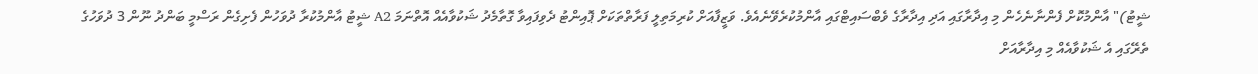ޝީޓު)" އާންމުކޮށް ފެންނާނެހެން މި އިދާރާގައި އަދި އިދާރާގެ ވެބްސައިޓްގައި އާންމުކުރެވޭނެއެވެ. ވަޒީފާއަށް ކުރިމަތިލީ ފަރާތްތަކަށް ޕޮއިންޓު ދެވިފައިވާ ގޮތާމެދު ޝަކުވާއެއް އޮތްނަމަ A2 ޝީޓު އާންމުކުރާ ދުވަހުން ފެށިގެން ރަސްމީ ބަންދު ނޫން 3 ދުވަހުގެ ތެރޭގައި އެ ޝަކުވާއެއް މި އިދާރާއަށް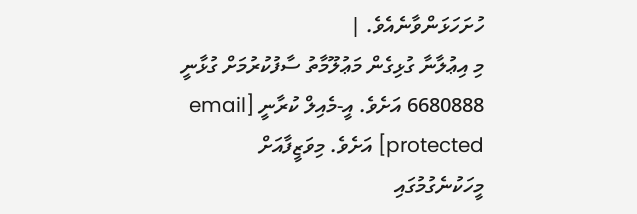ހުށަހަޅަންވާނެއެވެ. |
މި އިޢުލާނާ ގުޅިގެން މަޢުލޫމާތު ސާފުކުރުމަށް ގުޅާނީ 6680888 އަށެވެ. އީ-މެއިލް ކުރާނީ [email protected] އަށެވެ. މިވަޒީފާއަށް މީހަކުނެގުމުގައި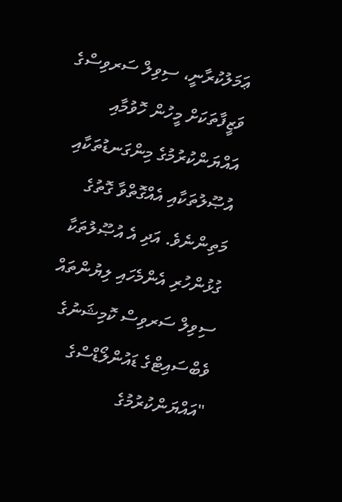ޢަމަލުކުރާނީ، ސިވިލް ސަރވިސްގެ ވަޒީފާތަކަށް މީހުން ހޮވުމާއި އައްޔަންކުރުމުގެ މިންގަނޑުތަކާއި އުޞޫލުތަކާއި އެއްގޮތްވާ ގޮތުގެ މަތިންނެވެ. އަދި އެ އުޞޫލުތަކާ ގުޅުންހުރި އެންމެހައި ލިޔުންތައް ސިވިލް ސަރވިސް ކޮމިޝަނުގެ ވެބްސައިޓްގެ ޑައުންލޯޑްސްގެ "އައްޔަންކުރުމުގެ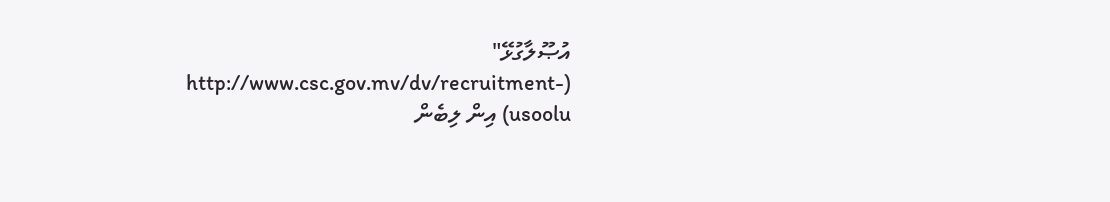އުޞޫލާގުޅޭ" (http://www.csc.gov.mv/dv/recruitment-usoolu) އިން ލިބެން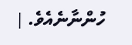ހުންނާނެއެވެ. |